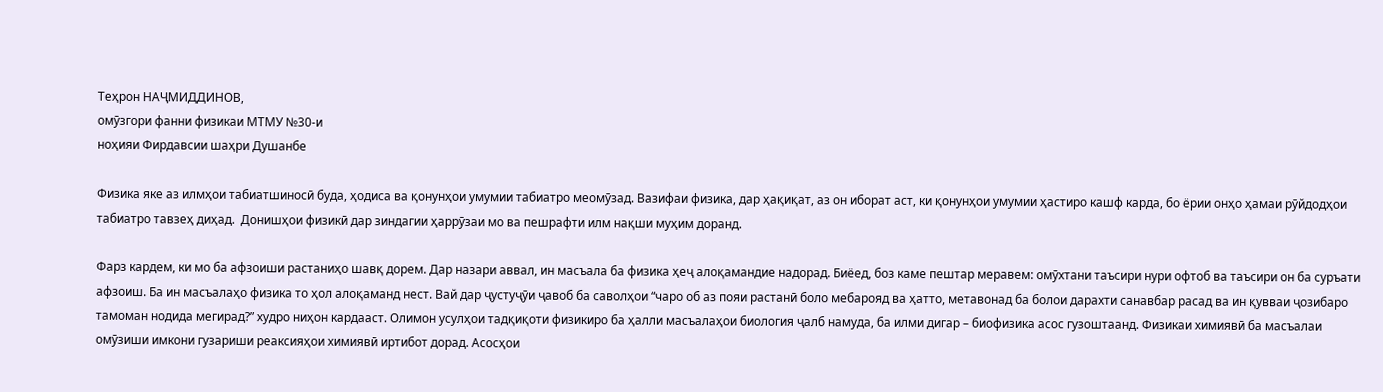Теҳрон НАҶМИДДИНОВ,
омӯзгори фанни физикаи МТМУ №30-и
ноҳияи Фирдавсии шаҳри Душанбе

Физика яке аз илмҳои табиатшиносӣ буда, ҳодиса ва қонунҳои умумии табиатро меомӯзад. Вазифаи физика, дар ҳақиқат, аз он иборат аст, ки қонунҳои умумии ҳастиро кашф карда, бо ёрии онҳо ҳамаи рӯйдодҳои табиатро тавзеҳ диҳад.  Донишҳои физикӣ дар зиндагии ҳаррӯзаи мо ва пешрафти илм нақши муҳим доранд.

Фарз кардем, ки мо ба афзоиши растаниҳо шавқ дорем. Дар назари аввал, ин масъала ба физика ҳеҷ алоқамандие надорад. Биёед, боз каме пештар меравем: омӯхтани таъсири нури офтоб ва таъсири он ба суръати афзоиш. Ба ин масъалаҳо физика то ҳол алоқаманд нест. Вай дар ҷустуҷӯи ҷавоб ба саволҳои “чаро об аз пояи растанӣ боло мебарояд ва ҳатто, метавонад ба болои дарахти санавбар расад ва ин қувваи ҷозибаро тамоман нодида мегирад?” худро ниҳон кардааст. Олимон усулҳои тадқиқоти физикиро ба ҳалли масъалаҳои биология ҷалб намуда, ба илми дигар – биофизика асос гузоштаанд. Физикаи химиявӣ ба масъалаи омӯзиши имкони гузариши реаксияҳои химиявӣ иртибот дорад. Асосҳои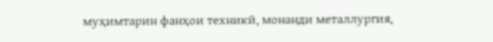муҳимтарин фанҳои техникӣ, монанди металлургия,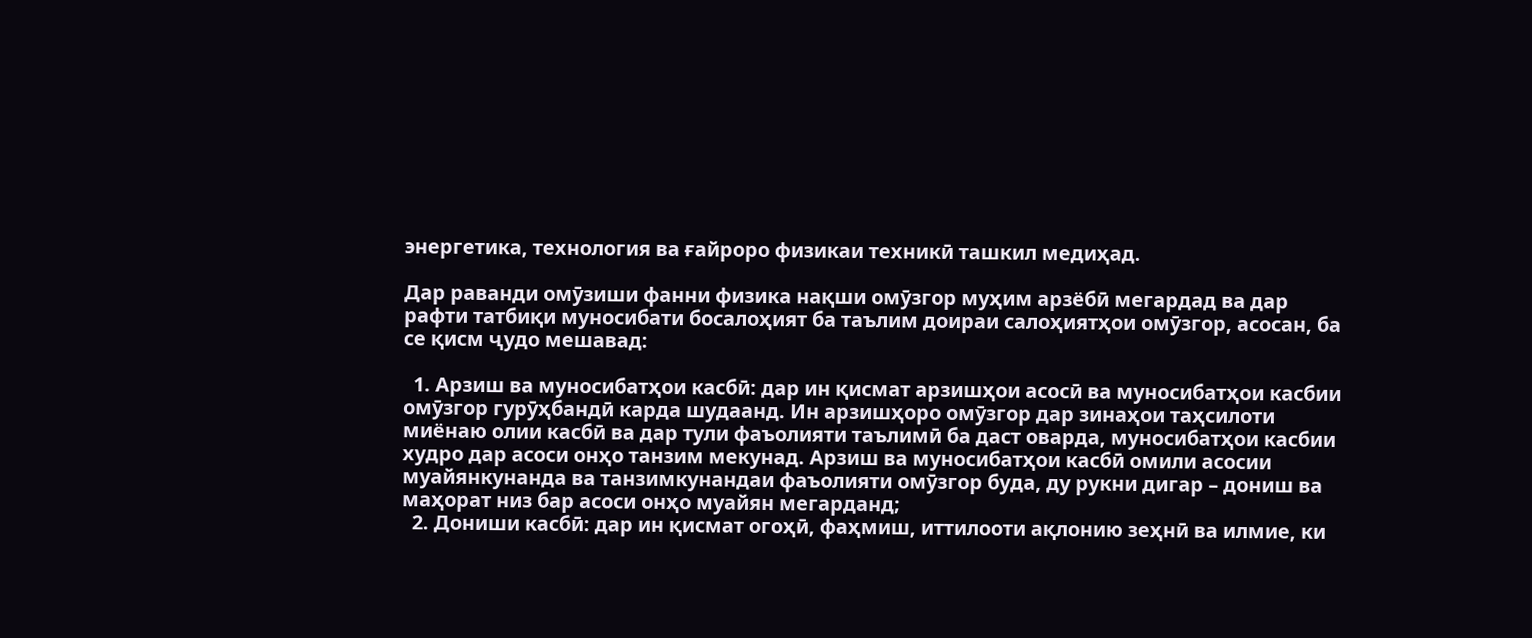энергетика, технология ва ғайроро физикаи техникӣ ташкил медиҳад.

Дар раванди омӯзиши фанни физика нақши омӯзгор муҳим арзёбӣ мегардад ва дар рафти татбиқи муносибати босалоҳият ба таълим доираи салоҳиятҳои омӯзгор, асосан, ба се қисм ҷудо мешавад:

  1. Арзиш ва муносибатҳои касбӣ: дар ин қисмат арзишҳои асосӣ ва муносибатҳои касбии омӯзгор гурӯҳбандӣ карда шудаанд. Ин арзишҳоро омӯзгор дар зинаҳои таҳсилоти миёнаю олии касбӣ ва дар тули фаъолияти таълимӣ ба даст оварда, муносибатҳои касбии худро дар асоси онҳо танзим мекунад. Арзиш ва муносибатҳои касбӣ омили асосии муайянкунанда ва танзимкунандаи фаъолияти омӯзгор буда, ду рукни дигар – дониш ва маҳорат низ бар асоси онҳо муайян мегарданд;
  2. Дониши касбӣ: дар ин қисмат огоҳӣ, фаҳмиш, иттилооти ақлонию зеҳнӣ ва илмие, ки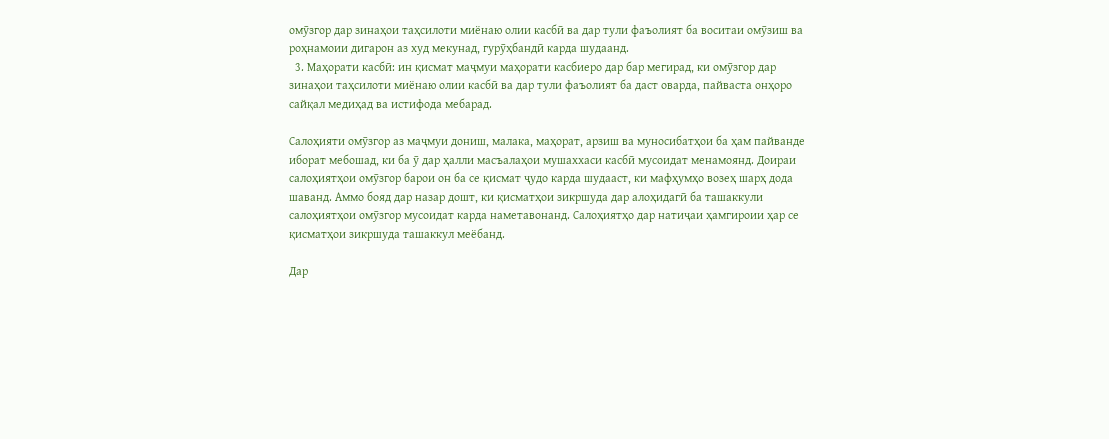омӯзгор дар зинаҳои таҳсилоти миёнаю олии касбӣ ва дар тули фаъолият ба воситаи омӯзиш ва роҳнамоии дигарон аз худ мекунад, гурӯҳбандӣ карда шудаанд.
  3. Маҳорати касбӣ: ин қисмат маҷмуи маҳорати касбиеро дар бар мегирад, ки омӯзгор дар зинаҳои таҳсилоти миёнаю олии касбӣ ва дар тули фаъолият ба даст оварда, пайваста онҳоро сайқал медиҳад ва истифода мебарад.

Салоҳияти омӯзгор аз маҷмуи дониш, малака, маҳорат, арзиш ва муносибатҳои ба ҳам пайванде иборат мебошад, ки ба ӯ дар ҳалли масъалаҳои мушаххаси касбӣ мусоидат менамоянд. Доираи салоҳиятҳои омӯзгор барои он ба се қисмат ҷудо карда шудааст, ки мафҳумҳо возеҳ шарҳ дода шаванд. Аммо бояд дар назар дошт, ки қисматҳои зикршуда дар алоҳидагӣ ба ташаккули салоҳиятҳои омӯзгор мусоидат карда наметавонанд. Салоҳиятҳо дар натиҷаи ҳамгироии ҳар се қисматҳои зикршуда ташаккул меёбанд.

Дар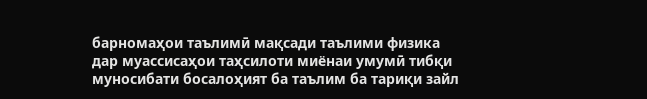барномаҳои таълимӣ мақсади таълими физика дар муассисаҳои таҳсилоти миёнаи умумӣ тибқи муносибати босалоҳият ба таълим ба тариқи зайл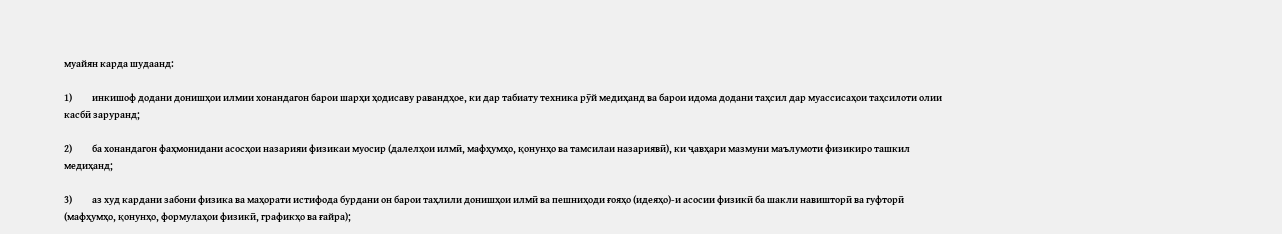муайян карда шудаанд:

1)          инкишоф додани донишҳои илмии хонандагон барои шарҳи ҳодисаву равандҳое, ки дар табиату техника рӯй медиҳанд ва барои идома додани таҳсил дар муассисаҳои таҳсилоти олии касбӣ заруранд;

2)          ба хонандагон фаҳмонидани асосҳои назарияи физикаи муосир (далелҳои илмӣ, мафҳумҳо, қонунҳо ва тамсилаи назариявӣ), ки ҷавҳари мазмуни маълумоти физикиро ташкил медиҳанд;

3)          аз худ кардани забони физика ва маҳорати истифода бурдани он барои таҳлили донишҳои илмӣ ва пешниҳоди ғояҳо (идеяҳо)-и асосии физикӣ ба шакли навишторӣ ва гуфторӣ (мафҳумҳо, қонунҳо, формулаҳои физикӣ, графикҳо ва ғайра);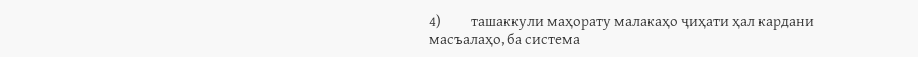4)          ташаккули маҳорату малакаҳо ҷиҳати ҳал кардани масъалаҳо, ба система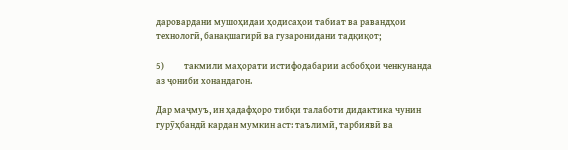даровардани мушоҳидаи ҳодисаҳои табиат ва равандҳои технологӣ, банақшагирӣ ва гузаронидани тадқиқот;

5)          такмили маҳорати истифодабарии асбобҳои ченкунанда аз ҷониби хонандагон.

Дар маҷмуъ, ин ҳадафҳоро тибқи талаботи дидактика чунин гурӯҳбандӣ кардан мумкин аст: таълимӣ, тарбиявӣ ва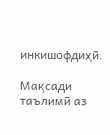инкишофдиҳӣ.

Мақсади таълимӣ аз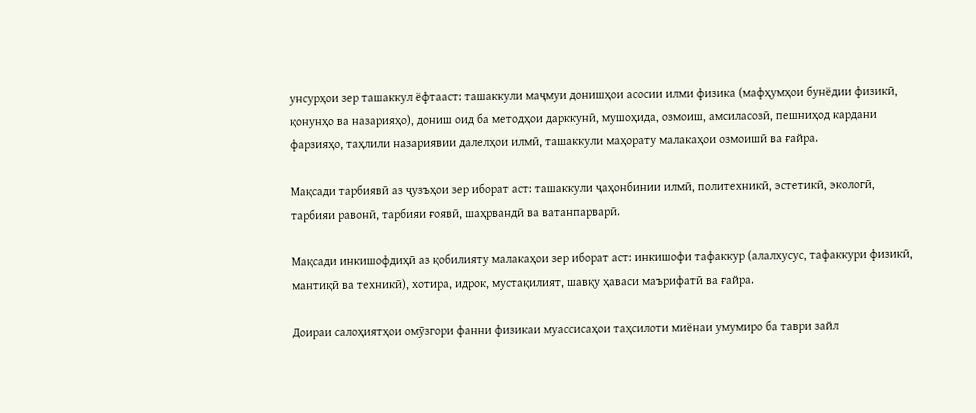унсурҳои зер ташаккул ёфтааст: ташаккули маҷмуи донишҳои асосии илми физика (мафҳумҳои бунёдии физикӣ, қонунҳо ва назарияҳо), дониш оид ба методҳои дарккунӣ, мушоҳида, озмоиш, амсиласозӣ, пешниҳод кардани фарзияҳо, таҳлили назариявии далелҳои илмӣ, ташаккули маҳорату малакаҳои озмоишӣ ва ғайра.

Мақсади тарбиявӣ аз ҷузъҳои зер иборат аст: ташаккули ҷаҳонбинии илмӣ, политехникӣ, эстетикӣ, экологӣ, тарбияи равонӣ, тарбияи ғоявӣ, шаҳрвандӣ ва ватанпарварӣ.

Мақсади инкишофдиҳӣ аз қобилияту малакаҳои зер иборат аст: инкишофи тафаккур (алалхусус, тафаккури физикӣ, мантиқӣ ва техникӣ), хотира, идрок, мустақилият, шавқу ҳаваси маърифатӣ ва ғайра.

Доираи салоҳиятҳои омӯзгори фанни физикаи муассисаҳои таҳсилоти миёнаи умумиро ба таври зайл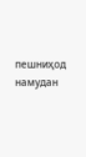пешниҳод намудан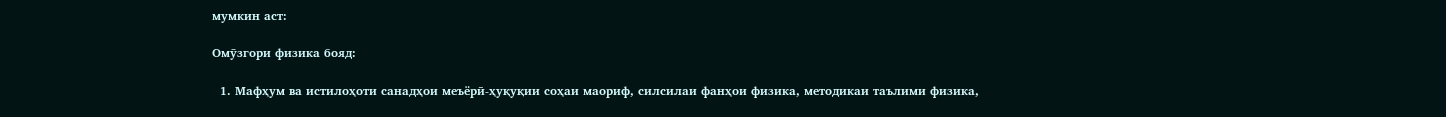мумкин аст:

Омӯзгори физика бояд:

  1. Мафҳум ва истилоҳоти санадҳои меъёрӣ-ҳуқуқии соҳаи маориф, силсилаи фанҳои физика, методикаи таълими физика,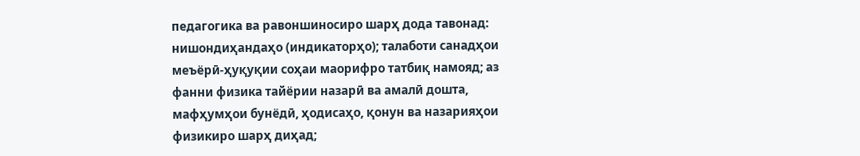педагогика ва равоншиносиро шарҳ дода тавонад: нишондиҳандаҳо (индикаторҳо); талаботи санадҳои меъёрӣ-ҳуқуқии соҳаи маорифро татбиқ намояд; аз фанни физика тайёрии назарӣ ва амалӣ дошта, мафҳумҳои бунёдӣ, ҳодисаҳо, қонун ва назарияҳои физикиро шарҳ диҳад;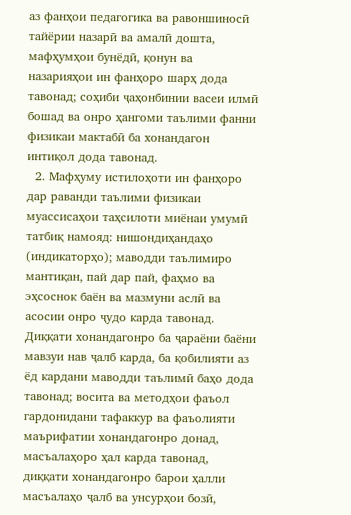аз фанҳои педагогика ва равоншиносӣ тайёрии назарӣ ва амалӣ дошта, мафҳумҳои бунёдӣ, қонун ва назарияҳои ин фанҳоро шарҳ дода тавонад; соҳиби ҷаҳонбинии васеи илмӣ бошад ва онро ҳангоми таълими фанни физикаи мактабӣ ба хонандагон интиқол дода тавонад.
  2. Мафҳуму истилоҳоти ин фанҳоро дар раванди таълими физикаи муассисаҳои таҳсилоти миёнаи умумӣ татбиқ намояд: нишондиҳандаҳо (индикаторҳо); маводди таълимиро мантиқан, пай дар пай, фаҳмо ва эҳсоснок баён ва мазмуни аслӣ ва асосии онро ҷудо карда тавонад. Диққати хонандагонро ба ҷараёни баёни мавзуи нав ҷалб карда, ба қобилияти аз ёд кардани маводди таълимӣ баҳо дода тавонад; восита ва методҳои фаъол гардонидани тафаккур ва фаъолияти маърифатии хонандагонро донад, масъалаҳоро ҳал карда тавонад, диққати хонандагонро барои ҳалли масъалаҳо ҷалб ва унсурҳои бозӣ,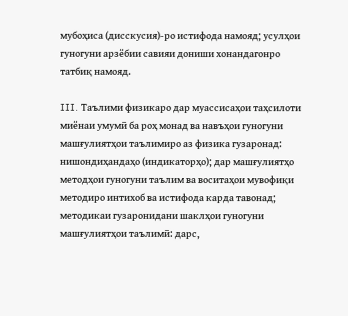мубоҳиса (дисскусия)-ро истифода намояд; усулҳои гуногуни арзёбии савияи дониши хонандагонро татбиқ намояд.

III. Таълими физикаро дар муассисаҳои таҳсилоти миёнаи умумӣ ба роҳ монад ва навъҳои гуногуни машғулиятҳои таълимиро аз физика гузаронад: нишондиҳандаҳо (индикаторҳо); дар машғулиятҳо методҳои гуногуни таълим ва воситаҳои мувофиқи методиро интихоб ва истифода карда тавонад; методикаи гузаронидани шаклҳои гуногуни машғулиятҳои таълимӣ: дарс,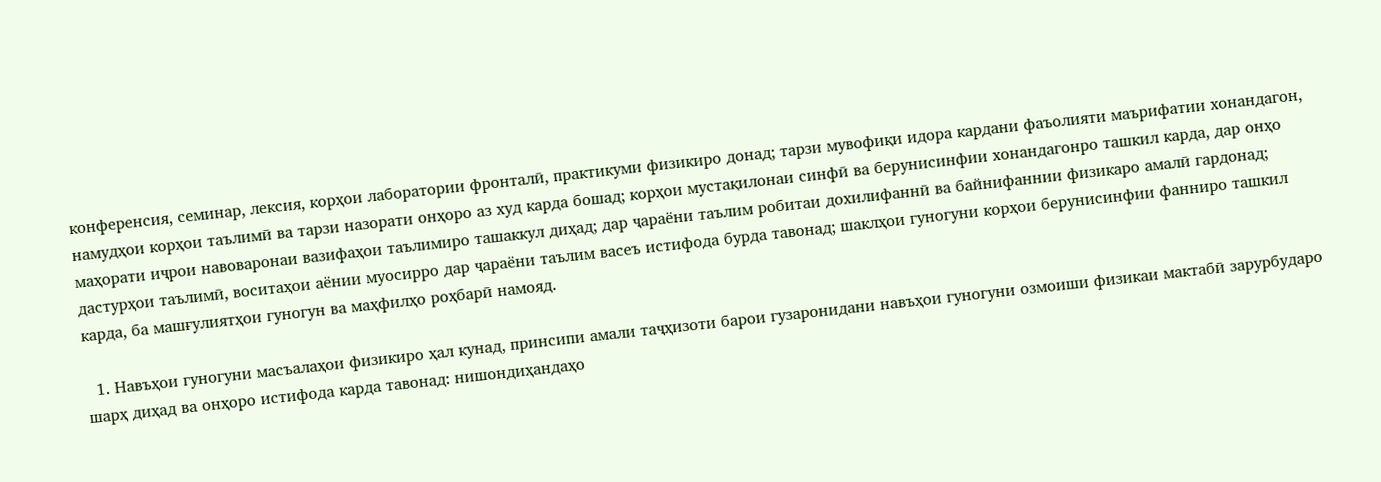конференсия, семинар, лексия, корҳои лаборатории фронталӣ, практикуми физикиро донад; тарзи мувофиқи идора кардани фаъолияти маърифатии хонандагон, намудҳои корҳои таълимӣ ва тарзи назорати онҳоро аз худ карда бошад; корҳои мустақилонаи синфӣ ва берунисинфии хонандагонро ташкил карда, дар онҳо маҳорати иҷрои навоваронаи вазифаҳои таълимиро ташаккул диҳад; дар ҷараёни таълим робитаи дохилифаннӣ ва байнифаннии физикаро амалӣ гардонад; дастурҳои таълимӣ, воситаҳои аёнии муосирро дар ҷараёни таълим васеъ истифода бурда тавонад; шаклҳои гуногуни корҳои берунисинфии фанниро ташкил карда, ба машғулиятҳои гуногун ва маҳфилҳо роҳбарӣ намояд.

  1. Навъҳои гуногуни масъалаҳои физикиро ҳал кунад, принсипи амали таҷҳизоти барои гузаронидани навъҳои гуногуни озмоиши физикаи мактабӣ зарурбударо шарҳ диҳад ва онҳоро истифода карда тавонад: нишондиҳандаҳо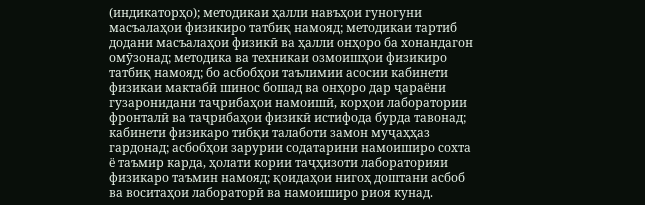(индикаторҳо); методикаи ҳалли навъҳои гуногуни масъалаҳои физикиро татбиқ намояд; методикаи тартиб додани масъалаҳои физикӣ ва ҳалли онҳоро ба хонандагон омӯзонад; методика ва техникаи озмоишҳои физикиро татбиқ намояд; бо асбобҳои таълимии асосии кабинети физикаи мактабӣ шинос бошад ва онҳоро дар ҷараёни гузаронидани таҷрибаҳои намоишӣ, корҳои лаборатории фронталӣ ва таҷрибаҳои физикӣ истифода бурда тавонад; кабинети физикаро тибқи талаботи замон муҷаҳҳаз гардонад; асбобҳои зарурии содатарини намоиширо сохта ё таъмир карда, ҳолати кории таҷҳизоти лабораторияи физикаро таъмин намояд; қоидаҳои нигоҳ доштани асбоб ва воситаҳои лабораторӣ ва намоиширо риоя кунад.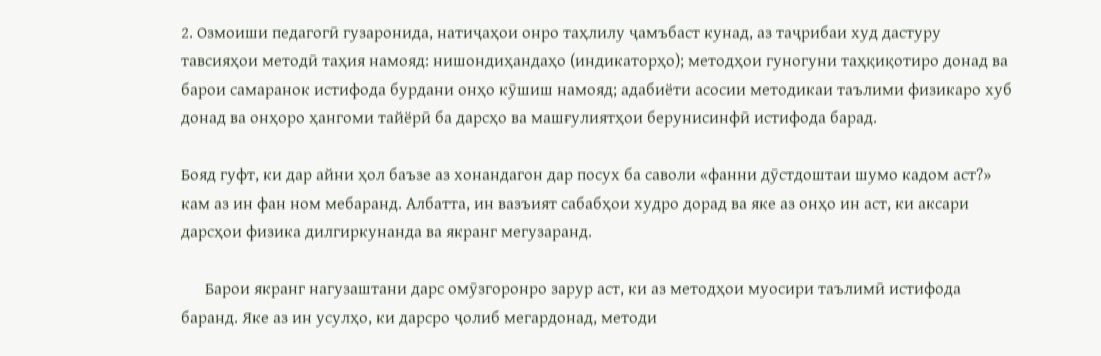2. Озмоиши педагогӣ гузаронида, натиҷаҳои онро таҳлилу ҷамъбаст кунад, аз таҷрибаи худ дастуру тавсияҳои методӣ таҳия намояд: нишондиҳандаҳо (индикаторҳо); методҳои гуногуни таҳқиқотиро донад ва барои самаранок истифода бурдани онҳо кӯшиш намояд; адабиёти асосии методикаи таълими физикаро хуб донад ва онҳоро ҳангоми тайёрӣ ба дарсҳо ва машғулиятҳои берунисинфӣ истифода барад.

Бояд гуфт, ки дар айни ҳол баъзе аз хонандагон дар посух ба саволи «фанни дӯстдоштаи шумо кадом аст?» кам аз ин фан ном мебаранд. Албатта, ин вазъият сабабҳои худро дорад ва яке аз онҳо ин аст, ки аксари дарсҳои физика дилгиркунанда ва якранг мегузаранд.

      Барои якранг нагузаштани дарс омӯзгоронро зарур аст, ки аз методҳои муосири таълимӣ истифода баранд. Яке аз ин усулҳо, ки дарсро ҷолиб мегардонад, методи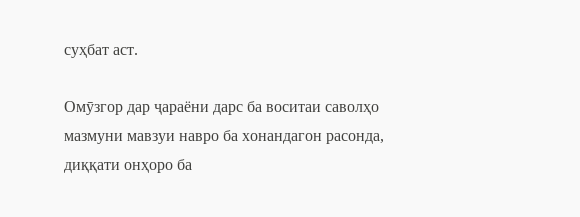суҳбат аст.

Омӯзгор дар ҷараёни дарс ба воситаи саволҳо мазмуни мавзуи навро ба хонандагон расонда, диққати онҳоро ба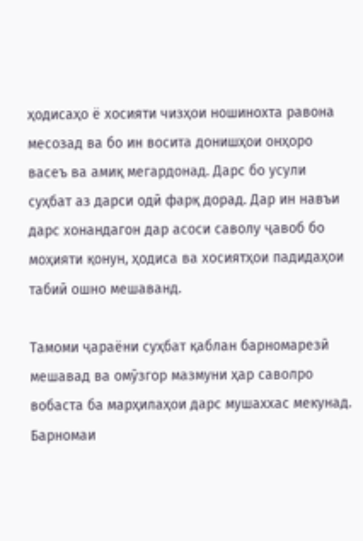ҳодисаҳо ё хосияти чизҳои ношинохта равона месозад ва бо ин восита донишҳои онҳоро васеъ ва амиқ мегардонад. Дарс бо усули суҳбат аз дарси одӣ фарқ дорад. Дар ин навъи дарс хонандагон дар асоси саволу ҷавоб бо моҳияти қонун, ҳодиса ва хосиятҳои падидаҳои табиӣ ошно мешаванд.

Тамоми ҷараёни суҳбат қаблан барномарезӣ мешавад ва омӯзгор мазмуни ҳар саволро вобаста ба марҳилаҳои дарс мушаххас мекунад. Барномаи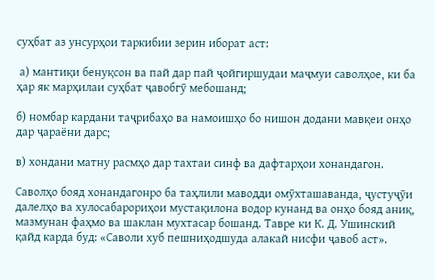суҳбат аз унсурҳои таркибии зерин иборат аст:

 а) мантиқи бенуқсон ва пай дар пай ҷойгиршудаи маҷмуи саволҳое, ки ба ҳар як марҳилаи суҳбат ҷавобгӯ мебошанд;

б) номбар кардани таҷрибаҳо ва намоишҳо бо нишон додани мавқеи онҳо дар ҷараёни дарс;

в) хондани матну расмҳо дар тахтаи синф ва дафтарҳои хонандагон.

Саволҳо бояд хонандагонро ба таҳлили маводди омӯхташаванда, ҷустуҷӯи далелҳо ва хулосабарориҳои мустақилона водор кунанд ва онҳо бояд аниқ, мазмунан фаҳмо ва шаклан мухтасар бошанд. Тавре ки К. Д. Ушинский қайд карда буд: «Саволи хуб пешниҳодшуда алакай нисфи ҷавоб аст».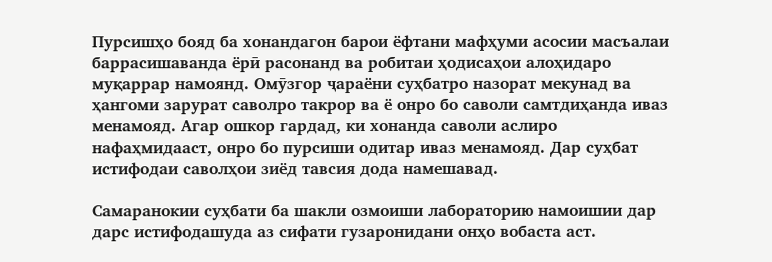Пурсишҳо бояд ба хонандагон барои ёфтани мафҳуми асосии масъалаи баррасишаванда ёрӣ расонанд ва робитаи ҳодисаҳои алоҳидаро муқаррар намоянд. Омӯзгор ҷараёни суҳбатро назорат мекунад ва ҳангоми зарурат саволро такрор ва ё онро бо саволи самтдиҳанда иваз менамояд. Агар ошкор гардад, ки хонанда саволи аслиро нафаҳмидааст, онро бо пурсиши одитар иваз менамояд. Дар суҳбат истифодаи саволҳои зиёд тавсия дода намешавад.

Самаранокии суҳбати ба шакли озмоиши лабораторию намоишии дар дарс истифодашуда аз сифати гузаронидани онҳо вобаста аст.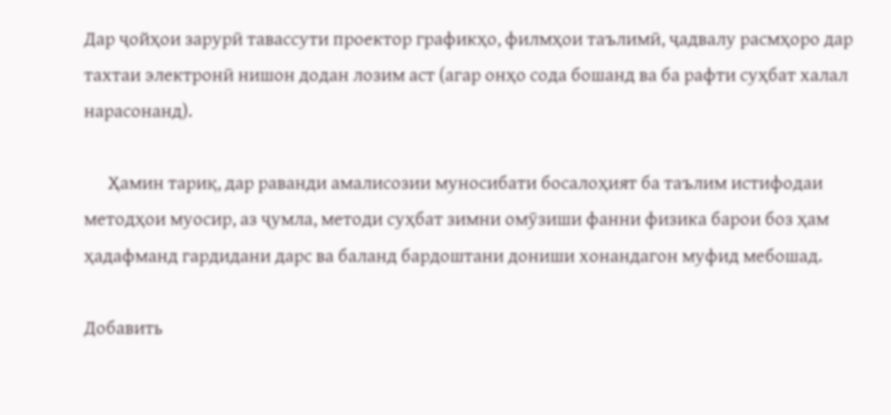Дар ҷойҳои зарурӣ тавассути проектор графикҳо, филмҳои таълимӣ, ҷадвалу расмҳоро дар тахтаи электронӣ нишон додан лозим аст (агар онҳо сода бошанд ва ба рафти суҳбат халал нарасонанд).

      Ҳамин тариқ, дар раванди амалисозии муносибати босалоҳият ба таълим истифодаи методҳои муосир, аз ҷумла, методи суҳбат зимни омӯзиши фанни физика барои боз ҳам ҳадафманд гардидани дарс ва баланд бардоштани дониши хонандагон муфид мебошад.

Добавить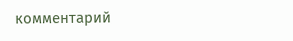комментарий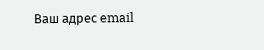Ваш адрес email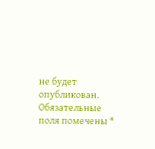не будет опубликован. Обязательные поля помечены *